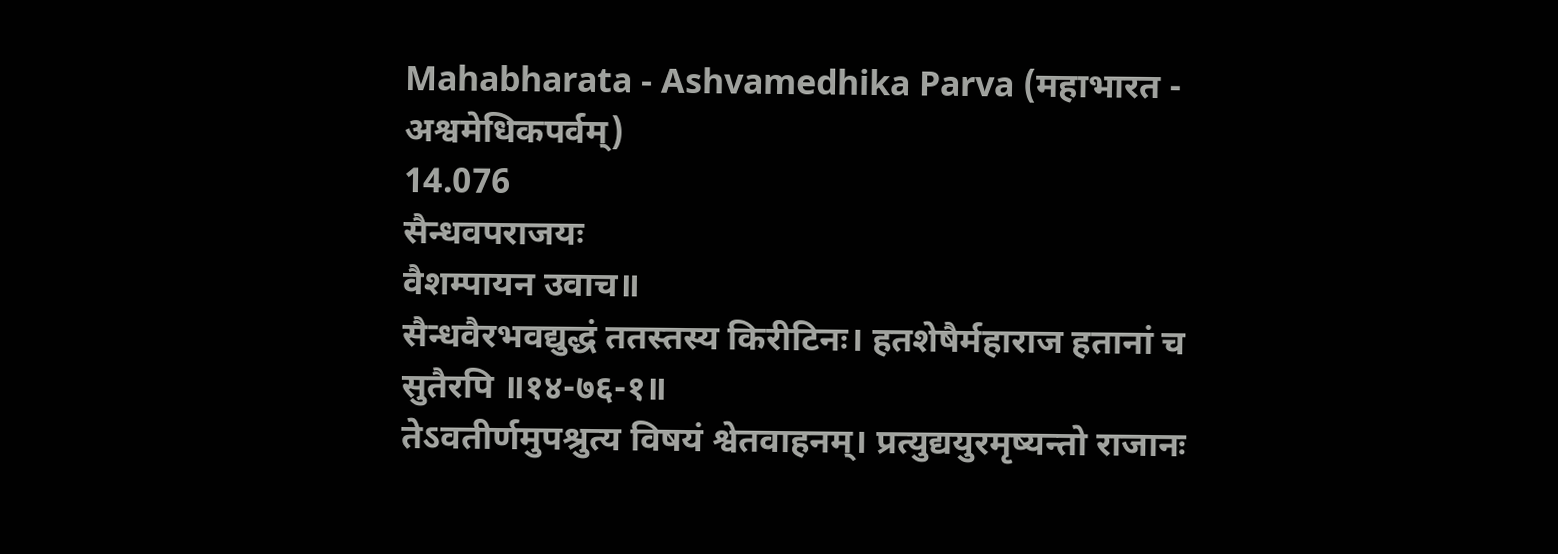Mahabharata - Ashvamedhika Parva (महाभारत - अश्वमेधिकपर्वम्)
14.076
सैन्धवपराजयः
वैशम्पायन उवाच॥
सैन्धवैरभवद्युद्धं ततस्तस्य किरीटिनः। हतशेषैर्महाराज हतानां च सुतैरपि ॥१४-७६-१॥
तेऽवतीर्णमुपश्रुत्य विषयं श्वेतवाहनम्। प्रत्युद्ययुरमृष्यन्तो राजानः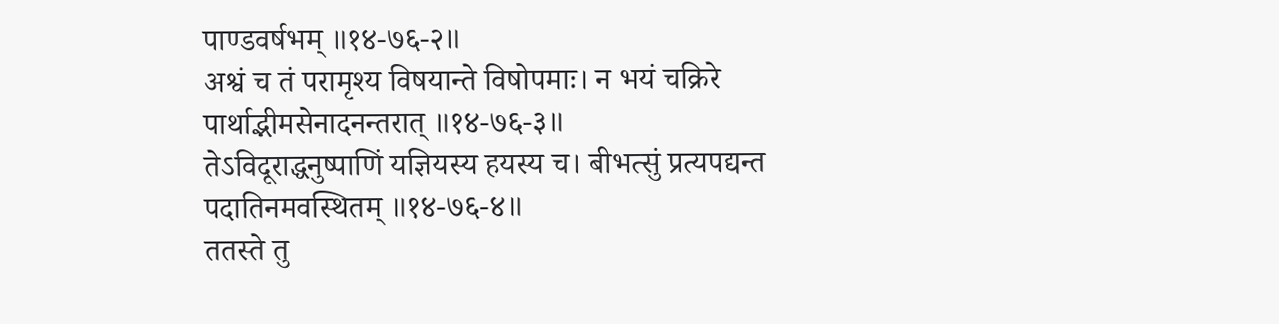पाण्डवर्षभम् ॥१४-७६-२॥
अश्वं च तं परामृश्य विषयान्ते विषोपमाः। न भयं चक्रिरे पार्थाद्भीमसेनादनन्तरात् ॥१४-७६-३॥
तेऽविदूराद्धनुष्पाणिं यज्ञियस्य हयस्य च। बीभत्सुं प्रत्यपद्यन्त पदातिनमवस्थितम् ॥१४-७६-४॥
ततस्ते तु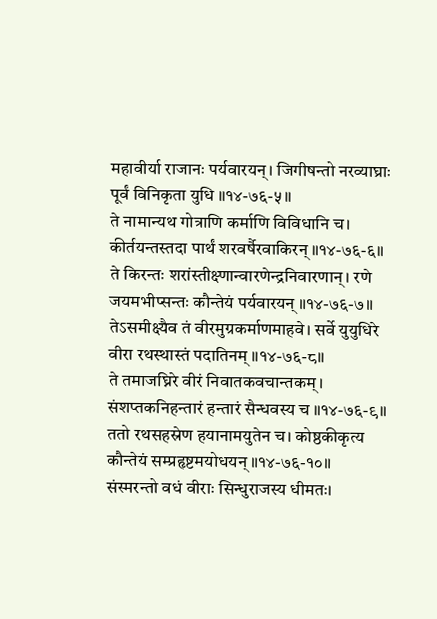महावीर्या राजानः पर्यवारयन्। जिगीषन्तो नरव्याघ्राः पूर्वं विनिकृता युधि ॥१४-७६-५॥
ते नामान्यथ गोत्राणि कर्माणि विविधानि च। कीर्तयन्तस्तदा पार्थं शरवर्षैरवाकिरन् ॥१४-७६-६॥
ते किरन्तः शरांस्तीक्ष्णान्वारणेन्द्रनिवारणान्। रणे जयमभीप्सन्तः कौन्तेयं पर्यवारयन् ॥१४-७६-७॥
तेऽसमीक्ष्यैव तं वीरमुग्रकर्माणमाहवे। सर्वे युयुधिरे वीरा रथस्थास्तं पदातिनम् ॥१४-७६-८॥
ते तमाजघ्निरे वीरं निवातकवचान्तकम्। संशप्तकनिहन्तारं हन्तारं सैन्धवस्य च ॥१४-७६-९॥
ततो रथसहस्रेण हयानामयुतेन च। कोष्ठकीकृत्य कौन्तेयं सम्प्रहृष्टमयोधयन् ॥१४-७६-१०॥
संस्मरन्तो वधं वीराः सिन्धुराजस्य धीमतः।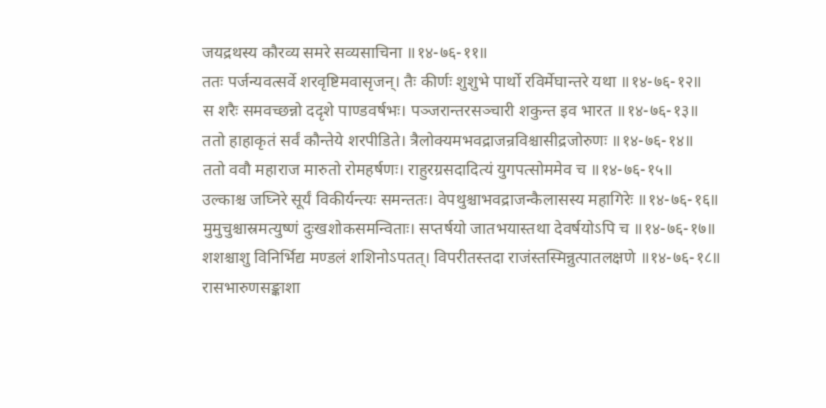जयद्रथस्य कौरव्य समरे सव्यसाचिना ॥१४-७६-११॥
ततः पर्जन्यवत्सर्वे शरवृष्टिमवासृजन्। तैः कीर्णः शुशुभे पार्थो रविर्मेघान्तरे यथा ॥१४-७६-१२॥
स शरैः समवच्छन्नो ददृशे पाण्डवर्षभः। पञ्जरान्तरसञ्चारी शकुन्त इव भारत ॥१४-७६-१३॥
ततो हाहाकृतं सर्वं कौन्तेये शरपीडिते। त्रैलोक्यमभवद्राजन्रविश्चासीद्रजोरुणः ॥१४-७६-१४॥
ततो ववौ महाराज मारुतो रोमहर्षणः। राहुरग्रसदादित्यं युगपत्सोममेव च ॥१४-७६-१५॥
उल्काश्च जघ्निरे सूर्यं विकीर्यन्त्यः समन्ततः। वेपथुश्चाभवद्राजन्कैलासस्य महागिरेः ॥१४-७६-१६॥
मुमुचुश्चास्रमत्युष्णं दुःखशोकसमन्विताः। सप्तर्षयो जातभयास्तथा देवर्षयोऽपि च ॥१४-७६-१७॥
शशश्चाशु विनिर्भिद्य मण्डलं शशिनोऽपतत्। विपरीतस्तदा राजंस्तस्मिन्नुत्पातलक्षणे ॥१४-७६-१८॥
रासभारुणसङ्काशा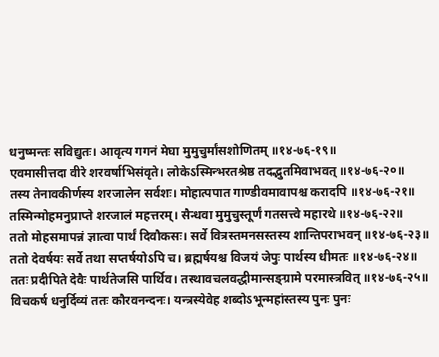धनुष्मन्तः सविद्युतः। आवृत्य गगनं मेघा मुमुचुर्मांसशोणितम् ॥१४-७६-१९॥
एवमासीत्तदा वीरे शरवर्षाभिसंवृते। लोकेऽस्मिन्भरतश्रेष्ठ तदद्भुतमिवाभवत् ॥१४-७६-२०॥
तस्य तेनावकीर्णस्य शरजालेन सर्वशः। मोहात्पपात गाण्डीवमावापश्च करादपि ॥१४-७६-२१॥
तस्मिन्मोहमनुप्राप्ते शरजालं महत्तरम्। सैन्धवा मुमुचुस्तूर्णं गतसत्त्वे महारथे ॥१४-७६-२२॥
ततो मोहसमापन्नं ज्ञात्वा पार्थं दिवौकसः। सर्वे वित्रस्तमनसस्तस्य शान्तिपराभवन् ॥१४-७६-२३॥
ततो देवर्षयः सर्वे तथा सप्तर्षयोऽपि च। ब्रह्मर्षयश्च विजयं जेपुः पार्थस्य धीमतः ॥१४-७६-२४॥
ततः प्रदीपिते देवैः पार्थतेजसि पार्थिव। तस्थावचलवद्धीमान्सङ्ग्रामे परमास्त्रवित् ॥१४-७६-२५॥
विचकर्ष धनुर्दिव्यं ततः कौरवनन्दनः। यन्त्रस्येवेह शब्दोऽभून्महांस्तस्य पुनः पुनः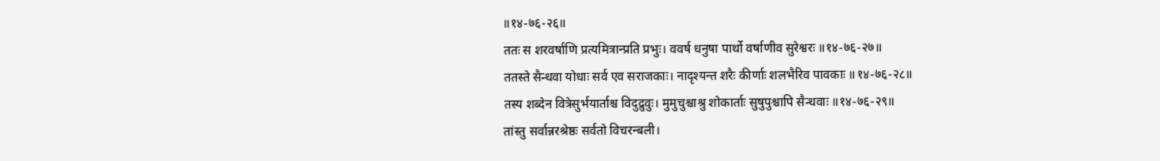॥१४-७६-२६॥
ततः स शरवर्षाणि प्रत्यमित्रान्प्रति प्रभुः। ववर्ष धनुषा पार्थो वर्षाणीव सुरेश्वरः ॥१४-७६-२७॥
ततस्ते सैन्धवा योधाः सर्व एव सराजकाः। नादृश्यन्त शरैः कीर्णाः शलभैरिव पावकाः ॥१४-७६-२८॥
तस्य शब्देन वित्रेसुर्भयार्ताश्च विदुद्रुवुः। मुमुचुश्चाश्रु शोकार्ताः सुषुपुश्चापि सैन्धवाः ॥१४-७६-२९॥
तांस्तु सर्वान्नरश्रेष्ठः सर्वतो विचरन्बली।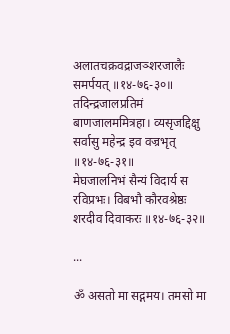अलातचक्रवद्राजञ्शरजालैः समर्पयत् ॥१४-७६-३०॥
तदिन्द्रजालप्रतिमं बाणजालममित्रहा। व्यसृजद्दिक्षु सर्वासु महेन्द्र इव वज्रभृत् ॥१४-७६-३१॥
मेघजालनिभं सैन्यं विदार्य स रविप्रभः। विबभौ कौरवश्रेष्ठः शरदीव दिवाकरः ॥१४-७६-३२॥

...

ॐ असतो मा सद्गमय। तमसो मा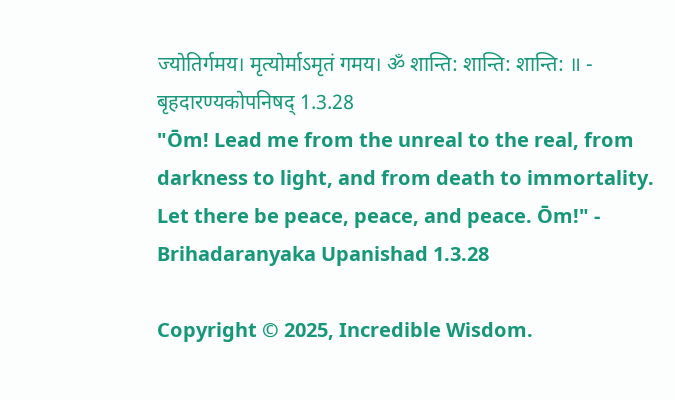ज्योतिर्गमय। मृत्योर्माऽमृतं गमय। ॐ शान्ति: शान्ति: शान्ति: ॥ - बृहदारण्यकोपनिषद् 1.3.28
"Ōm! Lead me from the unreal to the real, from darkness to light, and from death to immortality. Let there be peace, peace, and peace. Ōm!" - Brihadaranyaka Upanishad 1.3.28

Copyright © 2025, Incredible Wisdom.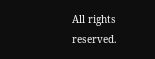All rights reserved.